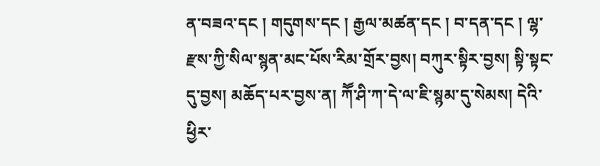ན་བཟའ་དང ། གདུགས་དང ། རྒྱལ་མཚན་དང ། བ་དན་དང ། ལྷ་རྫས་ཀྱི་སིལ་སྙན་མང་པོས་རིམ་གྲོར་བྱས། བཀུར་སྟིར་བྱས། སྟི་སྟང་དུ་བྱས། མཆོད་པར་བྱས་ན། ཀཽ་ཤི་ཀ་དེ་ལ་ཇི་སྙམ་དུ་སེམས། དེའི་ཕྱིར་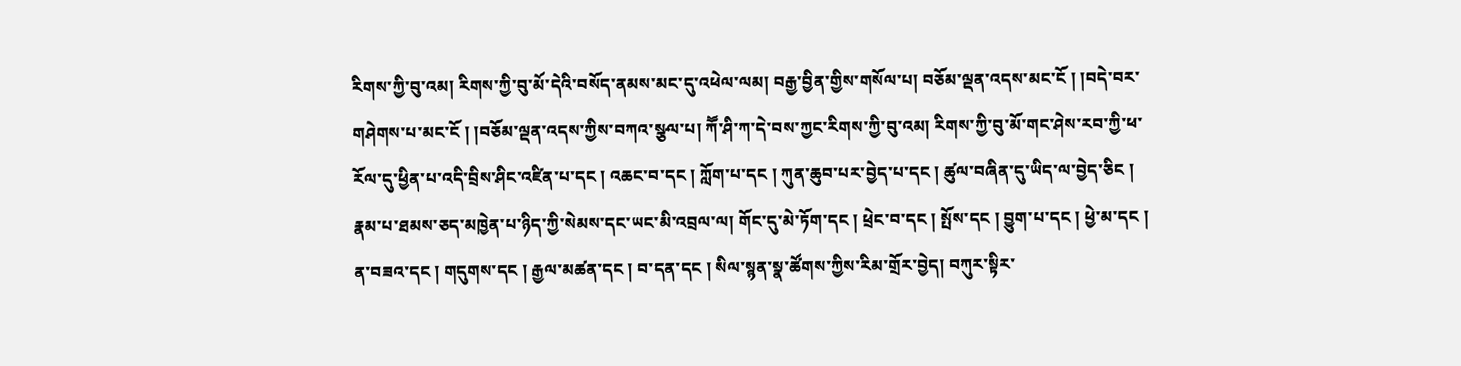རིགས་ཀྱི་བུ་འམ། རིགས་ཀྱི་བུ་མོ་དེའི་བསོད་ནམས་མང་དུ་འཕེལ་ལམ། བརྒྱ་བྱིན་གྱིས་གསོལ་པ། བཅོམ་ལྡན་འདས་མང་ངོ ། །བདེ་བར་གཤེགས་པ་མང་ངོ ། །བཅོམ་ལྡན་འདས་ཀྱིས་བཀའ་སྩལ་པ། ཀཽ་ཤི་ཀ་དེ་བས་ཀྱང་རིགས་ཀྱི་བུ་འམ། རིགས་ཀྱི་བུ་མོ་གང་ཤེས་རབ་ཀྱི་ཕ་རོལ་དུ་ཕྱིན་པ་འདི་བྲིས་ཤིང་འཛིན་པ་དང ། འཆང་བ་དང ། ཀློག་པ་དང ། ཀུན་ཆུབ་པར་བྱེད་པ་དང ། ཚུལ་བཞིན་དུ་ཡིད་ལ་བྱེད་ཅིང ། རྣམ་པ་ཐམས་ཅད་མཁྱེན་པ་ཉིད་ཀྱི་སེམས་དང་ཡང་མི་འབྲལ་ལ། གོང་དུ་མེ་ཏོག་དང ། ཕྲེང་བ་དང ། སྤོས་དང ། བྱུག་པ་དང ། ཕྱེ་མ་དང ། ན་བཟའ་དང ། གདུགས་དང ། རྒྱལ་མཚན་དང ། བ་དན་དང ། སིལ་སྙན་སྣ་ཚོགས་ཀྱིས་རིམ་གྲོར་བྱེད། བཀུར་སྟིར་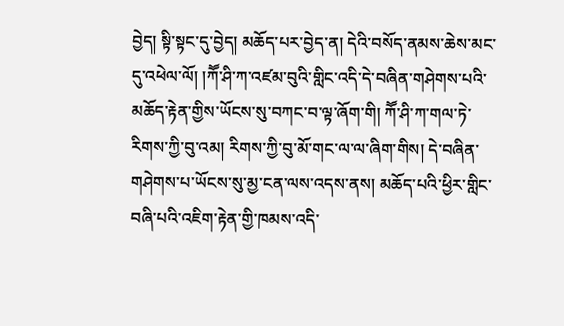བྱེད། སྟི་སྟང་དུ་བྱེད། མཆོད་པར་བྱེད་ན། དེའི་བསོད་ནམས་ཆེས་མང་དུ་འཕེལ་ལོ། །ཀཽ་ཤི་ཀ་འཛམ་བུའི་གླིང་འདི་དེ་བཞིན་གཤེགས་པའི་མཆོད་རྟེན་གྱིས་ཡོངས་སུ་བཀང་བ་ལྟ་ཞོག་གི། ཀཽ་ཤི་ཀ་གལ་ཏེ་རིགས་ཀྱི་བུ་འམ། རིགས་ཀྱི་བུ་མོ་གང་ལ་ལ་ཞིག་གིས། དེ་བཞིན་གཤེགས་པ་ཡོངས་སུ་མྱ་ངན་ལས་འདས་ནས། མཆོད་པའི་ཕྱིར་གླིང་བཞི་པའི་འཇིག་རྟེན་གྱི་ཁམས་འདི་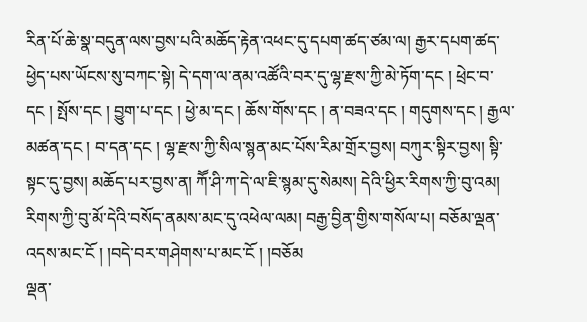རིན་པོ་ཆེ་སྣ་བདུན་ལས་བྱས་པའི་མཆོད་རྟེན་འཕང་དུ་དཔག་ཚད་ཙམ་ལ། རྒྱར་དཔག་ཚད་ཕྱེད་པས་ཡོངས་སུ་བཀང་སྟེ། དེ་དག་ལ་ནམ་འཚོའི་བར་དུ་ལྷ་རྫས་ཀྱི་མེ་ཏོག་དང ། ཕྲེང་བ་དང ། སྤོས་དང ། བྱུག་པ་དང ། ཕྱེ་མ་དང ། ཆོས་གོས་དང ། ན་བཟའ་དང ། གདུགས་དང ། རྒྱལ་མཚན་དང ། བ་དན་དང ། ལྷ་རྫས་ཀྱི་སིལ་སྙན་མང་པོས་རིམ་གྲོར་བྱས། བཀུར་སྟིར་བྱས། སྟི་སྟང་དུ་བྱས། མཆོད་པར་བྱས་ན། ཀཽ་ཤི་ཀ་དེ་ལ་ཇི་སྙམ་དུ་སེམས། དེའི་ཕྱིར་རིགས་ཀྱི་བུ་འམ། རིགས་ཀྱི་བུ་མོ་དེའི་བསོད་ནམས་མང་དུ་འཕེལ་ལམ། བརྒྱ་བྱིན་གྱིས་གསོལ་པ། བཅོམ་ལྡན་འདས་མང་ངོ ། །བདེ་བར་གཤེགས་པ་མང་ངོ ། །བཅོམ
ལྡན་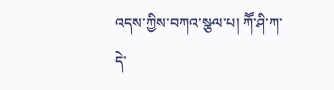འདས་ཀྱིས་བཀའ་སྩལ་པ། ཀཽ་ཤི་ཀ་དེ་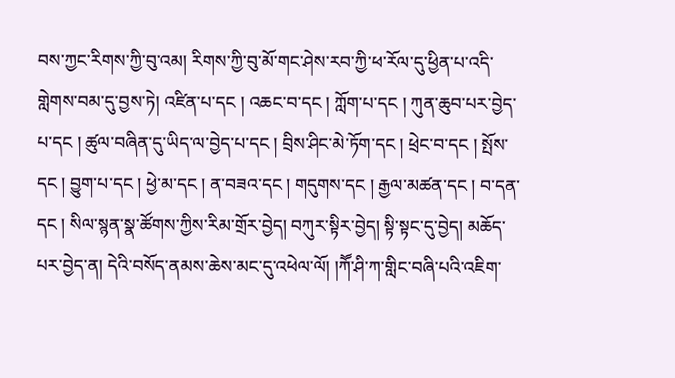བས་ཀྱང་རིགས་ཀྱི་བུ་འམ། རིགས་ཀྱི་བུ་མོ་གང་ཤེས་རབ་ཀྱི་ཕ་རོལ་དུ་ཕྱིན་པ་འདི་གླེགས་བམ་དུ་བྱས་ཏེ། འཛིན་པ་དང ། འཆང་བ་དང ། ཀློག་པ་དང ། ཀུན་ཆུབ་པར་བྱེད་པ་དང ། ཚུལ་བཞིན་དུ་ཡིད་ལ་བྱེད་པ་དང ། བྲིས་ཤིང་མེ་ཏོག་དང ། ཕྲེང་བ་དང ། སྤོས་དང ། བྱུག་པ་དང ། ཕྱེ་མ་དང ། ན་བཟའ་དང ། གདུགས་དང ། རྒྱལ་མཚན་དང ། བ་དན་དང ། སིལ་སྙན་སྣ་ཚོགས་ཀྱིས་རིམ་གྲོར་བྱེད། བཀུར་སྟིར་བྱེད། སྟི་སྟང་དུ་བྱེད། མཆོད་པར་བྱེད་ན། དེའི་བསོད་ནམས་ཆེས་མང་དུ་འཕེལ་ལོ། །ཀཽ་ཤི་ཀ་གླིང་བཞི་པའི་འཇིག་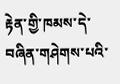རྟེན་གྱི་ཁམས་དེ་བཞིན་གཤེགས་པའི་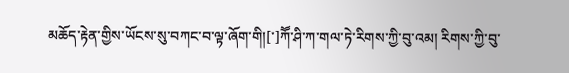མཆོད་རྟེན་གྱིས་ཡོངས་སུ་བཀང་བ་ལྟ་ཞོག་གི།[་]ཀཽ་ཤི་ཀ་གལ་ཏེ་རིགས་ཀྱི་བུ་འམ། རིགས་ཀྱི་བུ་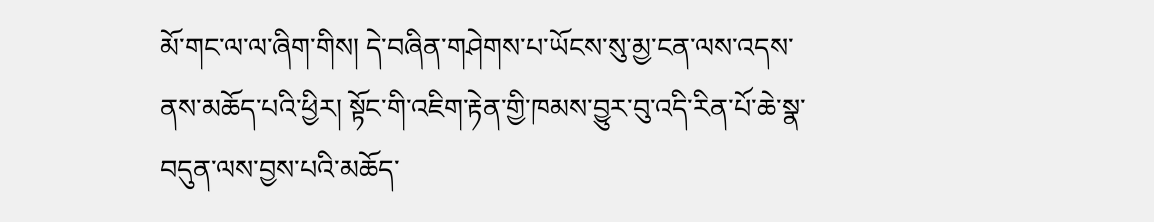མོ་གང་ལ་ལ་ཞིག་གིས། དེ་བཞིན་གཤེགས་པ་ཡོངས་སུ་མྱ་ངན་ལས་འདས་ནས་མཆོད་པའི་ཕྱིར། སྟོང་གི་འཇིག་རྟེན་གྱི་ཁམས་བྱུར་བུ་འདི་རིན་པོ་ཆེ་སྣ་བདུན་ལས་བྱས་པའི་མཆོད་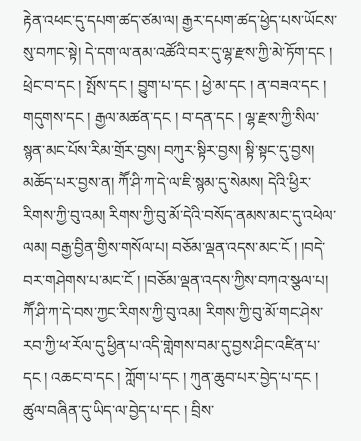རྟེན་འཕང་དུ་དཔག་ཚད་ཙམ་ལ། རྒྱར་དཔག་ཚད་ཕྱེད་པས་ཡོངས་སུ་བཀང་སྟེ། དེ་དག་ལ་ནམ་འཚོའི་བར་དུ་ལྷ་རྫས་ཀྱི་མེ་ཏོག་དང ། ཕྲེང་བ་དང ། སྤོས་དང ། བྱུག་པ་དང ། ཕྱེ་མ་དང ། ན་བཟའ་དང ། གདུགས་དང ། རྒྱལ་མཚན་དང ། བ་དན་དང ། ལྷ་རྫས་ཀྱི་སིལ་སྙན་མང་པོས་རིམ་གྲོར་བྱས། བཀུར་སྟིར་བྱས། སྟི་སྟང་དུ་བྱས། མཆོད་པར་བྱས་ན། ཀཽ་ཤི་ཀ་དེ་ལ་ཇི་སྙམ་དུ་སེམས། དེའི་ཕྱིར་རིགས་ཀྱི་བུ་འམ། རིགས་ཀྱི་བུ་མོ་དེའི་བསོད་ནམས་མང་དུ་འཕེལ་ལམ། བརྒྱ་བྱིན་གྱིས་གསོལ་པ། བཅོམ་ལྡན་འདས་མང་ངོ ། །བདེ་བར་གཤེགས་པ་མང་ངོ ། །བཅོམ་ལྡན་འདས་ཀྱིས་བཀའ་སྩལ་པ། ཀཽ་ཤི་ཀ་དེ་བས་ཀྱང་རིགས་ཀྱི་བུ་འམ། རིགས་ཀྱི་བུ་མོ་གང་ཤེས་རབ་ཀྱི་ཕ་རོལ་དུ་ཕྱིན་པ་འདི་གླེགས་བམ་དུ་བྱས་ཤིང་འཛིན་པ་དང ། འཆང་བ་དང ། ཀློག་པ་དང ། ཀུན་ཆུབ་པར་བྱེད་པ་དང ། ཚུལ་བཞིན་དུ་ཡིད་ལ་བྱེད་པ་དང ། བྲིས་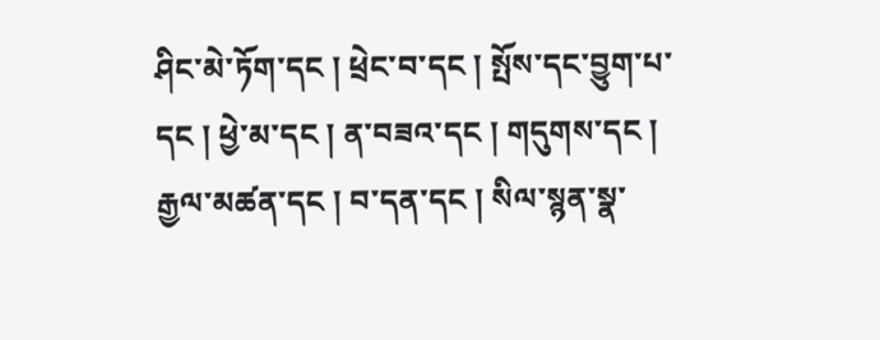ཤིང་མེ་ཏོག་དང ། ཕྲེང་བ་དང ། སྤོས་དང་བྱུག་པ་དང ། ཕྱེ་མ་དང ། ན་བཟའ་དང ། གདུགས་དང ། རྒྱལ་མཚན་དང ། བ་དན་དང ། སིལ་སྙན་སྣ་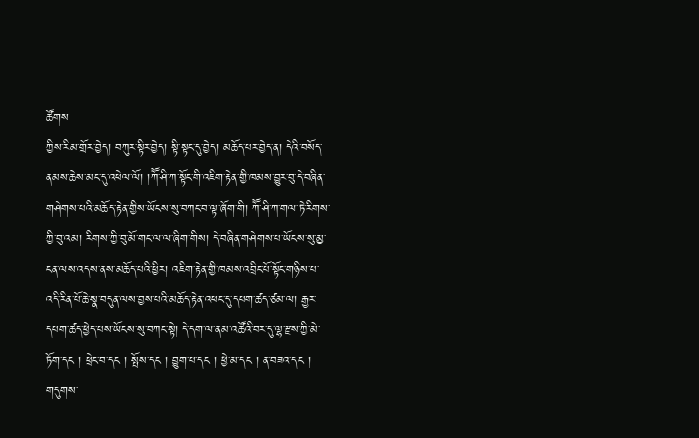ཚོགས
ཀྱིས་རིམ་གྲོར་བྱེད། བཀུར་སྟིར་བྱེད། སྟི་སྟང་དུ་བྱེད། མཆོད་པར་བྱེད་ན། དེའི་བསོད་ནམས་ཆེས་མང་དུ་འཕེལ་ལོ། །ཀཽ་ཤི་ཀ་སྟོང་གི་འཇིག་རྟེན་གྱི་ཁམས་བྱུར་བུ་དེ་བཞིན་གཤེགས་པའི་མཆོད་རྟེན་གྱིས་ཡོངས་སུ་བཀང་བ་ལྟ་ཞོག་གི། ཀཽ་ཤི་ཀ་གལ་ཏེ་རིགས་ཀྱི་བུ་འམ། རིགས་ཀྱི་བུ་མོ་གང་ལ་ལ་ཞིག་གིས། དེ་བཞིན་གཤེགས་པ་ཡོངས་སུ་མྱ་ངན་ལས་འདས་ནས་མཆོད་པའི་ཕྱིར། འཇིག་རྟེན་གྱི་ཁམས་འབྲིང་པོ་སྟོང་གཉིས་པ་འདི་རིན་པོ་ཆེ་སྣ་བདུན་ལས་བྱས་པའི་མཆོད་རྟེན་འཕང་དུ་དཔག་ཚད་ཙམ་ལ། རྒྱར་དཔག་ཚད་ཕྱེད་པས་ཡོངས་སུ་བཀང་སྟེ། དེ་དག་ལ་ནམ་འཚོའི་བར་དུ་ལྷ་རྫས་ཀྱི་མེ་ཏོག་དང ། ཕྲེང་བ་དང ། སྤོས་དང ། བྱུག་པ་དང ། ཕྱེ་མ་དང ། ན་བཟའ་དང ། གདུགས་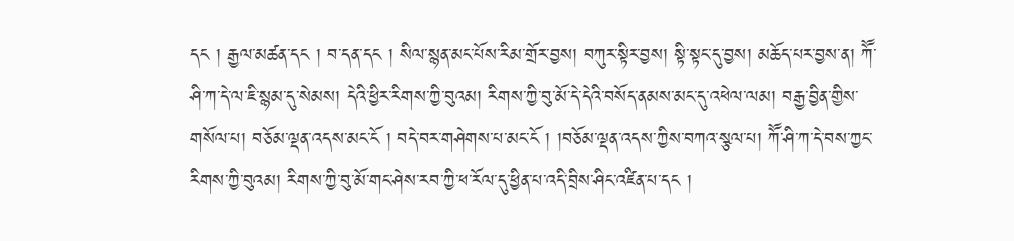དང ། རྒྱལ་མཚན་དང ། བ་དན་དང ། སིལ་སྙན་མང་པོས་རིམ་གྲོར་བྱས། བཀུར་སྟིར་བྱས། སྟི་སྟང་དུ་བྱས། མཆོད་པར་བྱས་ན། ཀཽ་ཤི་ཀ་དེ་ལ་ཇི་སྙམ་དུ་སེམས། དེའི་ཕྱིར་རིགས་ཀྱི་བུའམ། རིགས་ཀྱི་བུ་མོ་དེ་དེའི་བསོད་ནམས་མང་དུ་འཕེལ་ལམ། བརྒྱ་བྱིན་གྱིས་གསོལ་པ། བཅོམ་ལྡན་འདས་མང་ངོ ། བདེ་བར་གཤེགས་པ་མང་ངོ ། །བཅོམ་ལྡན་འདས་ཀྱིས་བཀའ་སྩལ་པ། ཀཽ་ཤི་ཀ་དེ་བས་ཀྱང་རིགས་ཀྱི་བུའམ། རིགས་ཀྱི་བུ་མོ་གང་ཤེས་རབ་ཀྱི་ཕ་རོལ་དུ་ཕྱིན་པ་འདི་བྲིས་ཤིང་འཛིན་པ་དང །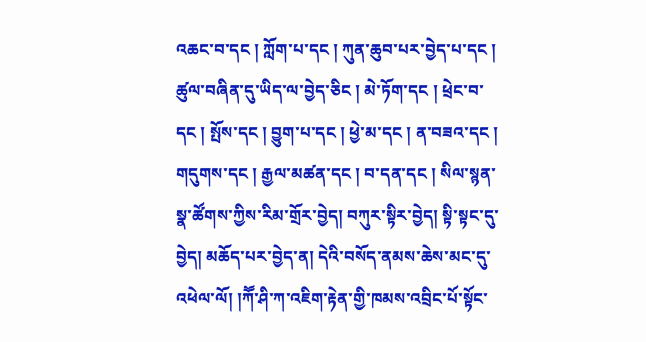འཆང་བ་དང ། ཀློག་པ་དང ། ཀུན་ཆུབ་པར་བྱེད་པ་དང ། ཚུལ་བཞིན་དུ་ཡིད་ལ་བྱེད་ཅིང ། མེ་ཏོག་དང ། ཕྲེང་བ་དང ། སྤོས་དང ། བྱུག་པ་དང ། ཕྱེ་མ་དང ། ན་བཟའ་དང ། གདུགས་དང ། རྒྱལ་མཚན་དང ། བ་དན་དང ། སིལ་སྙན་སྣ་ཚོགས་ཀྱིས་རིམ་གྲོར་བྱེད། བཀུར་སྟིར་བྱེད། སྟི་སྟང་དུ་བྱེད། མཆོད་པར་བྱེད་ན། དེའི་བསོད་ནམས་ཆེས་མང་དུ་འཕེལ་ལོ། །ཀཽ་ཤི་ཀ་འཇིག་རྟེན་གྱི་ཁམས་འབྲིང་པོ་སྟོང་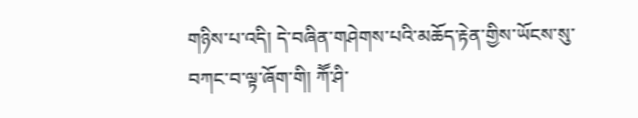གཉིས་པ་འདི། དེ་བཞིན་གཤེགས་པའི་མཆོད་རྟེན་གྱིས་ཡོངས་སུ་བཀང་བ་ལྟ་ཞོག་གི། ཀཽ་ཤི་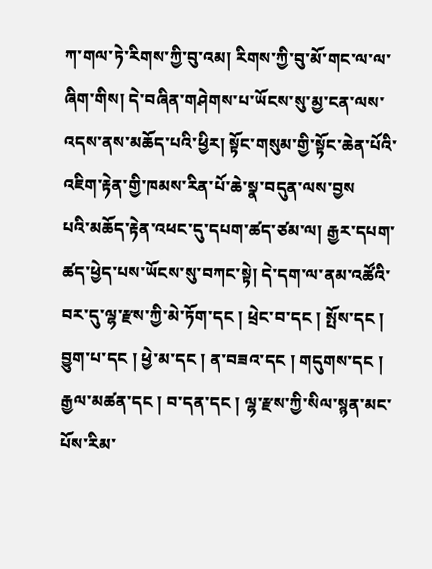ཀ་གལ་ཏེ་རིགས་ཀྱི་བུ་འམ། རིགས་ཀྱི་བུ་མོ་གང་ལ་ལ་ཞིག་གིས། དེ་བཞིན་གཤེགས་པ་ཡོངས་སུ་མྱ་ངན་ལས་འདས་ནས་མཆོད་པའི་ཕྱིར། སྟོང་གསུམ་གྱི་སྟོང་ཆེན་པོའི་འཇིག་རྟེན་གྱི་ཁམས་རིན་པོ་ཆེ་སྣ་བདུན་ལས་བྱས
པའི་མཆོད་རྟེན་འཕང་དུ་དཔག་ཚད་ཙམ་ལ། རྒྱར་དཔག་ཚད་ཕྱེད་པས་ཡོངས་སུ་བཀང་སྟེ། དེ་དག་ལ་ནམ་འཚོའི་བར་དུ་ལྷ་རྫས་ཀྱི་མེ་ཏོག་དང ། ཕྲེང་བ་དང ། སྤོས་དང ། བྱུག་པ་དང ། ཕྱེ་མ་དང ། ན་བཟའ་དང ། གདུགས་དང ། རྒྱལ་མཚན་དང ། བ་དན་དང ། ལྷ་རྫས་ཀྱི་སིལ་སྙན་མང་པོས་རིམ་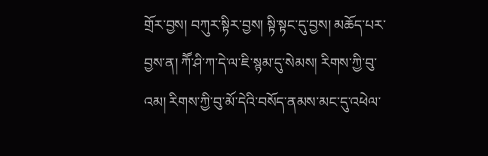གྲོར་བྱས། བཀུར་སྟིར་བྱས། སྟི་སྟང་དུ་བྱས། མཆོད་པར་བྱས་ན། ཀཽ་ཤི་ཀ་དེ་ལ་ཇི་སྙམ་དུ་སེམས། རིགས་ཀྱི་བུ་འམ། རིགས་ཀྱི་བུ་མོ་དེའི་བསོད་ནམས་མང་དུ་འཕེལ་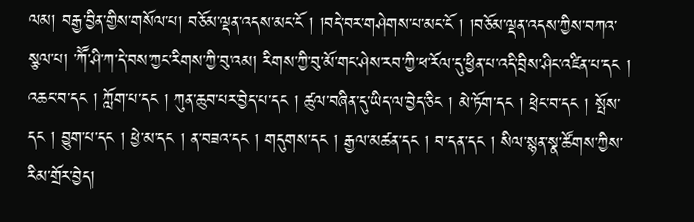ལམ། བརྒྱ་བྱིན་གྱིས་གསོལ་པ། བཅོམ་ལྡན་འདས་མང་ངོ ། །བདེ་བར་གཤེགས་པ་མང་ངོ ། །བཅོམ་ལྡན་འདས་ཀྱིས་བཀའ་སྩལ་པ། ་ཀཽ་ཤི་ཀ་དེ་བས་ཀྱང་རིགས་ཀྱི་བུ་འམ། རིགས་ཀྱི་བུ་མོ་གང་ཤེས་རབ་ཀྱི་ཕ་རོལ་དུ་ཕྱིན་པ་འདི་བྲིས་ཤིང་འཛིན་པ་དང ། འཆང་བ་དང ། ཀློག་པ་དང ། ཀུན་ཆུབ་པར་བྱེད་པ་དང ། ཚུལ་བཞིན་དུ་ཡིད་ལ་བྱེད་ཅིང ། མེ་ཏོག་དང ། ཕྲེང་བ་དང ། སྤོས་དང ། བྱུག་པ་དང ། ཕྱེ་མ་དང ། ན་བཟའ་དང ། གདུགས་དང ། རྒྱལ་མཚན་དང ། བ་དན་དང ། སིལ་སྙན་སྣ་ཚོགས་ཀྱིས་རིམ་གྲོར་བྱེད།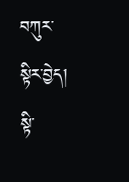བཀུར་སྟིར་བྱེད། སྟི་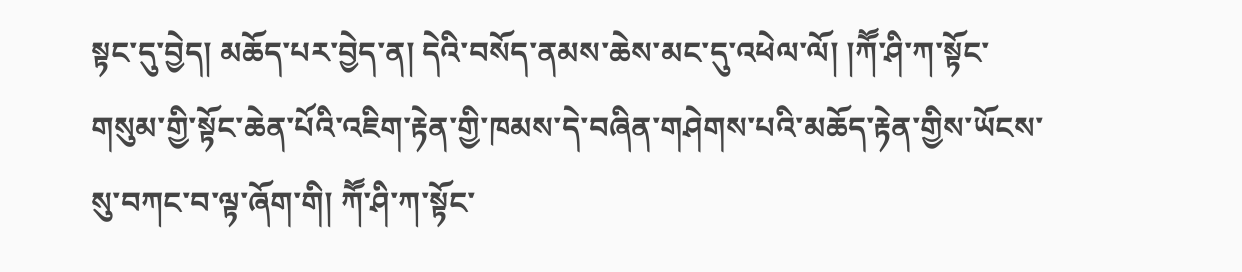སྟང་དུ་བྱེད། མཆོད་པར་བྱེད་ན། དེའི་བསོད་ནམས་ཆེས་མང་དུ་འཕེལ་ལོ། །ཀཽ་ཤི་ཀ་སྟོང་གསུམ་གྱི་སྟོང་ཆེན་པོའི་འཇིག་རྟེན་གྱི་ཁམས་དེ་བཞིན་གཤེགས་པའི་མཆོད་རྟེན་གྱིས་ཡོངས་སུ་བཀང་བ་ལྟ་ཞོག་གི། ཀཽ་ཤི་ཀ་སྟོང་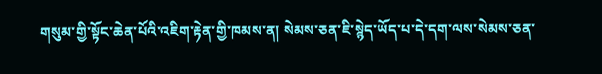གསུམ་གྱི་སྟོང་ཆེན་པོའི་འཇིག་རྟེན་གྱི་ཁམས་ན། སེམས་ཅན་ཇི་སྙེད་ཡོད་པ་དེ་དག་ལས་སེམས་ཅན་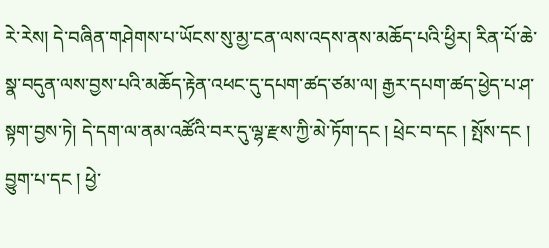རེ་རེས། དེ་བཞིན་གཤེགས་པ་ཡོངས་སུ་མྱ་ངན་ལས་འདས་ནས་མཆོད་པའི་ཕྱིར། རིན་པོ་ཆེ་སྣ་བདུན་ལས་བྱས་པའི་མཆོད་རྟེན་འཕང་དུ་དཔག་ཚད་ཙམ་ལ། རྒྱར་དཔག་ཚད་ཕྱེད་པ་ཤ་སྟག་བྱས་ཏེ། དེ་དག་ལ་ནམ་འཚོའི་བར་དུ་ལྷ་རྫས་ཀྱི་མེ་ཏོག་དང ། ཕྲེང་བ་དང ། སྤོས་དང ། བྱུག་པ་དང ། ཕྱེ་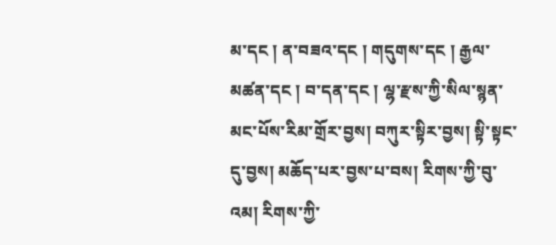མ་དང ། ན་བཟའ་དང ། གདུགས་དང ། རྒྱལ་མཚན་དང ། བ་དན་དང ། ལྷ་རྫས་ཀྱི་སིལ་སྙན་མང་པོས་རིམ་གྲོར་བྱས། བཀུར་སྟིར་བྱས། སྟི་སྟང་དུ་བྱས། མཆོད་པར་བྱས་པ་བས། རིགས་ཀྱི་བུ་འམ། རིགས་ཀྱི་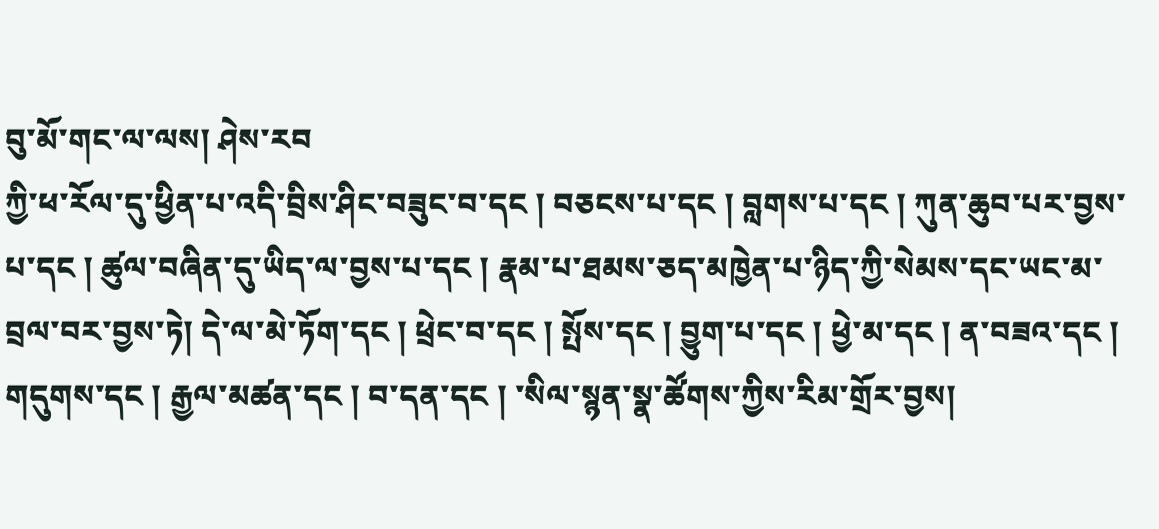བུ་མོ་གང་ལ་ལས། ཤེས་རབ
ཀྱི་ཕ་རོལ་དུ་ཕྱིན་པ་འདི་བྲིས་ཤིང་བཟུང་བ་དང ། བཅངས་པ་དང ། བླགས་པ་དང ། ཀུན་ཆུབ་པར་བྱས་པ་དང ། ཚུལ་བཞིན་དུ་ཡིད་ལ་བྱས་པ་དང ། རྣམ་པ་ཐམས་ཅད་མཁྱེན་པ་ཉིད་ཀྱི་སེམས་དང་ཡང་མ་བྲལ་བར་བྱས་ཏེ། དེ་ལ་མེ་ཏོག་དང ། ཕྲེང་བ་དང ། སྤོས་དང ། བྱུག་པ་དང ། ཕྱེ་མ་དང ། ན་བཟའ་དང ། གདུགས་དང ། རྒྱལ་མཚན་དང ། བ་དན་དང ། ་སིལ་སྙན་སྣ་ཚོགས་ཀྱིས་རིམ་གྲོར་བྱས།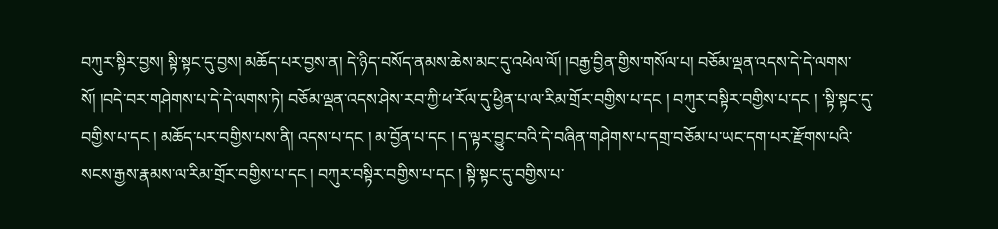བཀུར་སྟིར་བྱས། སྟི་སྟང་དུ་བྱས། མཆོད་པར་བྱས་ན། དེ་ཉིད་བསོད་ནམས་ཆེས་མང་དུ་འཕེལ་ལོ། །བརྒྱ་བྱིན་གྱིས་གསོལ་པ། བཅོམ་ལྡན་འདས་དེ་དེ་ལགས་སོ། །བདེ་བར་གཤེགས་པ་དེ་དེ་ལགས་ཏེ། བཅོམ་ལྡན་འདས་ཤེས་རབ་ཀྱི་ཕ་རོལ་དུ་ཕྱིན་པ་ལ་རིམ་གྲོར་བགྱིས་པ་དང ། བཀུར་བསྟིར་བགྱིས་པ་དང ། ་སྟི་སྟང་དུ་བགྱིས་པ་དང ། མཆོད་པར་བགྱིས་པས་ནི། འདས་པ་དང ། མ་བྱོན་པ་དང ། ད་ལྟར་བྱུང་བའི་དེ་བཞིན་གཤེགས་པ་དགྲ་བཅོམ་པ་ཡང་དག་པར་རྫོགས་པའི་སངས་རྒྱས་རྣམས་ལ་རིམ་གྲོར་བགྱིས་པ་དང ། བཀུར་བསྟིར་བགྱིས་པ་དང ། སྟི་སྟང་དུ་བགྱིས་པ་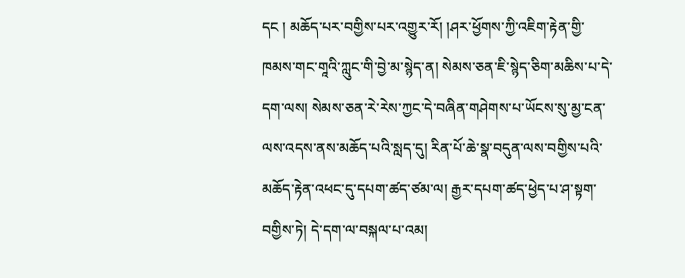དང ། མཆོད་པར་བགྱིས་པར་འགྱུར་རོ། །ཤར་ཕྱོགས་ཀྱི་འཇིག་རྟེན་གྱི་ཁམས་གང་གཱའི་ཀླུང་གི་བྱེ་མ་སྙེད་ན། སེམས་ཅན་ཇི་སྙེད་ཅིག་མཆིས་པ་དེ་དག་ལས། སེམས་ཅན་རེ་རེས་ཀྱང་དེ་བཞིན་གཤེགས་པ་ཡོངས་སུ་མྱ་ངན་ལས་འདས་ནས་མཆོད་པའི་སླད་དུ། རིན་པོ་ཆེ་སྣ་བདུན་ལས་བགྱིས་པའི་མཆོད་རྟེན་འཕང་དུ་དཔག་ཚད་ཙམ་ལ། རྒྱར་དཔག་ཚད་ཕྱེད་པ་ཤ་སྟག་བགྱིས་ཏེ། དེ་དག་ལ་བསྐལ་པ་འམ།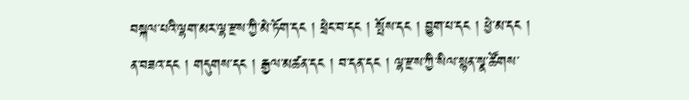བསྐལ་པའི་ལྷག་མར་ལྷ་རྫས་ཀྱི་མེ་ཏོག་དང ། ཕྲེང་བ་དང ། སྤོས་དང ། བྱུག་པ་དང ། ཕྱེ་མ་དང ། ན་བཟའ་དང ། གདུགས་དང ། རྒྱལ་མཚན་དང ། བ་དན་དང ། ལྷ་རྫས་ཀྱི་སིལ་སྙན་སྣ་ཚོགས་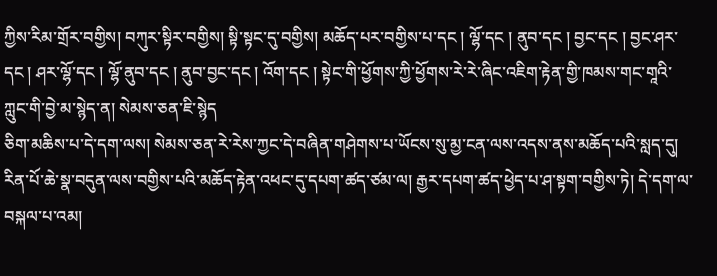ཀྱིས་རིམ་གྲོར་བགྱིས། བཀུར་སྟིར་བགྱིས། སྟི་སྟང་དུ་བགྱིས། མཆོད་པར་བགྱིས་པ་དང ། ལྷོ་དང ། ནུབ་དང ། བྱང་དང ། བྱང་ཤར་དང ། ཤར་ལྷོ་དང ། ལྷོ་ནུབ་དང ། ནུབ་བྱང་དང ། འོག་དང ། སྟེང་གི་ཕྱོགས་ཀྱི་ཕྱོགས་རེ་རེ་ཞིང་འཇིག་རྟེན་གྱི་ཁམས་གང་གཱའི་ཀླུང་གི་བྱེ་མ་སྙེད་ན། སེམས་ཅན་ཇི་སྙེད
ཅིག་མཆིས་པ་དེ་དག་ལས། སེམས་ཅན་རེ་རེས་ཀྱང་དེ་བཞིན་གཤེགས་པ་ཡོངས་སུ་མྱ་ངན་ལས་འདས་ནས་མཆོད་པའི་སླད་དུ། རིན་པོ་ཆེ་སྣ་བདུན་ལས་བགྱིས་པའི་མཆོད་རྟེན་འཕང་དུ་དཔག་ཚད་ཙམ་ལ། རྒྱར་དཔག་ཚད་ཕྱེད་པ་ཤ་སྟག་བགྱིས་ཏེ། དེ་དག་ལ་བསྐལ་པ་འམ།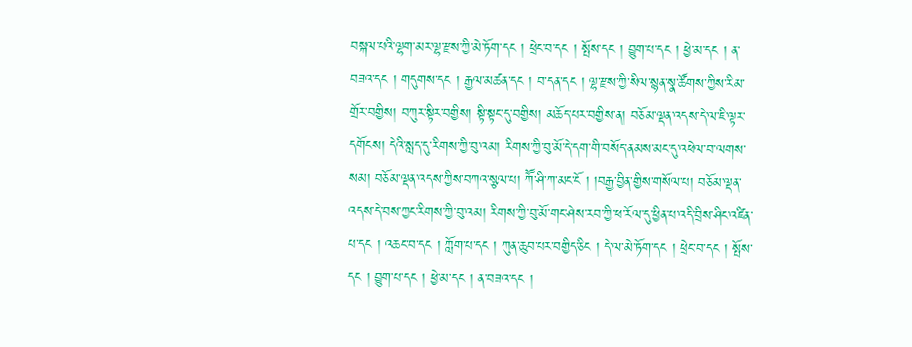བསྐལ་པའི་ལྷག་མར་ལྷ་རྫས་ཀྱི་མེ་ཏོག་དང ། ཕྲེང་བ་དང ། སྤོས་དང ། བྱུག་པ་དང ། ཕྱེ་མ་དང ། ན་བཟའ་དང ། གདུགས་དང ། རྒྱལ་མཚན་དང ། བ་དན་དང ། ལྷ་རྫས་ཀྱི་སིལ་སྙན་སྣ་ཚོགས་ཀྱིས་རིམ་གྲོར་བགྱིས། བཀུར་སྟིར་བགྱིས། སྟི་སྟང་དུ་བགྱིས། མཆོད་པར་བགྱིས་ན། བཅོམ་ལྡན་འདས་དེ་ལ་ཇི་ལྟར་དགོངས། དེའི་སླད་དུ་རིགས་ཀྱི་བུ་འམ། རིགས་ཀྱི་བུ་མོ་དེ་དག་གི་བསོད་ནམས་མང་དུ་འཕེལ་བ་ལགས་སམ། བཅོམ་ལྡན་འདས་ཀྱིས་བཀའ་སྩལ་པ། ཀཽ་ཤི་ཀ་མང་ངོ ། །བརྒྱ་བྱིན་གྱིས་གསོལ་པ། བཅོམ་ལྡན་འདས་དེ་བས་ཀྱང་རིགས་ཀྱི་བུ་འམ། རིགས་ཀྱི་བུ་མོ་གང་ཤེས་རབ་ཀྱི་ཕ་རོལ་དུ་ཕྱིན་པ་འདི་བྲིས་ཤིང་འཛིན་པ་དང ། འཆང་བ་དང ། ཀློག་པ་དང ། ཀུན་ཆུབ་པར་བགྱིད་ཅིང ། དེ་ལ་མེ་ཏོག་དང ། ཕྲེང་བ་དང ། སྤོས་དང ། བྱུག་པ་དང ། ཕྱེ་མ་དང ། ན་བཟའ་དང །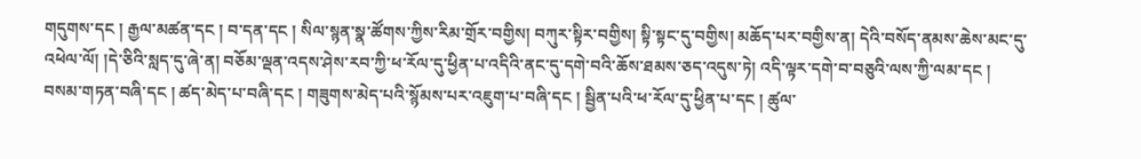གདུགས་དང ། རྒྱལ་མཚན་དང ། བ་དན་དང ། སིལ་སྙན་སྣ་ཚོགས་ཀྱིས་རིམ་གྲོར་བགྱིས། བཀུར་སྟིར་བགྱིས། སྟི་སྟང་དུ་བགྱིས། མཆོད་པར་བགྱིས་ན། དེའི་བསོད་ནམས་ཆེས་མང་དུ་འཕེལ་ལོ། །དེ་ཅིའི་སླད་དུ་ཞེ་ན། བཅོམ་ལྡན་འདས་ཤེས་རབ་ཀྱི་ཕ་རོལ་དུ་ཕྱིན་པ་འདིའི་ནང་དུ་དགེ་བའི་ཆོས་ཐམས་ཅད་འདུས་ཏེ། འདི་ལྟར་དགེ་བ་བཅུའི་ལས་ཀྱི་ལམ་དང ། བསམ་གཏན་བཞི་དང ། ཚད་མེད་པ་བཞི་དང ། གཟུགས་མེད་པའི་སྙོམས་པར་འཇུག་པ་བཞི་དང ། སྦྱིན་པའི་ཕ་རོལ་དུ་ཕྱིན་པ་དང ། ཚུལ་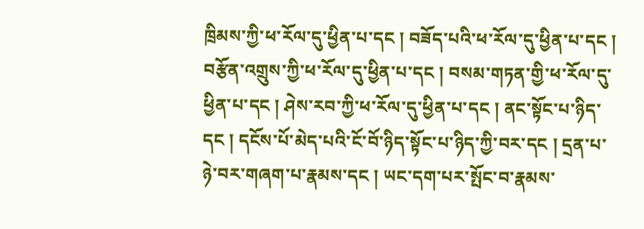ཁྲིམས་ཀྱི་ཕ་རོལ་དུ་ཕྱིན་པ་དང ། བཟོད་པའི་ཕ་རོལ་དུ་ཕྱིན་པ་དང ། བརྩོན་འགྲུས་ཀྱི་ཕ་རོལ་དུ་ཕྱིན་པ་དང ། བསམ་གཏན་གྱི་ཕ་རོལ་དུ་ཕྱིན་པ་དང ། ཤེས་རབ་ཀྱི་ཕ་རོལ་དུ་ཕྱིན་པ་དང ། ནང་སྟོང་པ་ཉིད་དང ། དངོས་པོ་མེད་པའི་ངོ་བོ་ཉིད་སྟོང་པ་ཉིད་ཀྱི་བར་དང ། དྲན་པ་ཉེ་བར་གཞག་པ་རྣམས་དང ། ཡང་དག་པར་སྤོང་བ་རྣམས་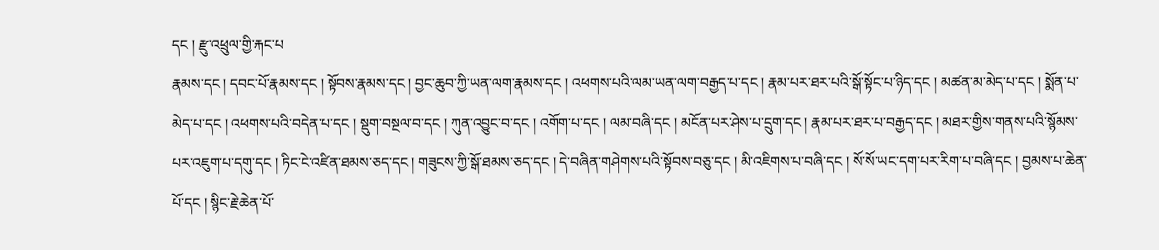དང ། རྫུ་འཕྲུལ་གྱི་རྐང་པ
རྣམས་དང ། དབང་པོ་རྣམས་དང ། སྟོབས་རྣམས་དང ། བྱང་ཆུབ་ཀྱི་ཡན་ལག་རྣམས་དང ། འཕགས་པའི་ལམ་ཡན་ལག་བརྒྱད་པ་དང ། རྣམ་པར་ཐར་པའི་སྒོ་སྟོང་པ་ཉིད་དང ། མཚན་མ་མེད་པ་དང ། སྨོན་པ་མེད་པ་དང ། འཕགས་པའི་བདེན་པ་དང ། སྡུག་བསྔལ་བ་དང ། ཀུན་འབྱུང་བ་དང ། འགོག་པ་དང ། ལམ་བཞི་དང ། མངོན་པར་ཤེས་པ་དྲུག་དང ། རྣམ་པར་ཐར་པ་བརྒྱད་དང ། མཐར་གྱིས་གནས་པའི་སྙོམས་པར་འཇུག་པ་དགུ་དང ། ཏིང་ངེ་འཛིན་ཐམས་ཅད་དང ། གཟུངས་ཀྱི་སྒོ་ཐམས་ཅད་དང ། དེ་བཞིན་གཤེགས་པའི་སྟོབས་བཅུ་དང ། མི་འཇིགས་པ་བཞི་དང ། སོ་སོ་ཡང་དག་པར་རིག་པ་བཞི་དང ། བྱམས་པ་ཆེན་པོ་དང ། སྙིང་རྗེ་ཆེན་པོ་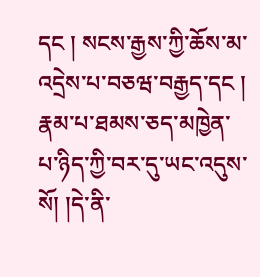དང ། སངས་རྒྱས་ཀྱི་ཆོས་མ་འདྲེས་པ་བཅཝ་བརྒྱད་དང ། རྣམ་པ་ཐམས་ཅད་མཁྱེན་པ་ཉིད་ཀྱི་བར་དུ་ཡང་འདུས་སོ། །དེ་ནི་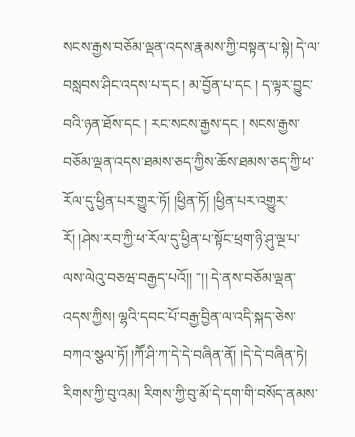སངས་རྒྱས་བཅོམ་ལྡན་འདས་རྣམས་ཀྱི་བསྟན་པ་སྟེ། དེ་ལ་བསླབས་ཤིང་འདས་པ་དང ། མ་བྱོན་པ་དང ། ད་ལྟར་བྱུང་བའི་ཉན་ཐོས་དང ། རང་སངས་རྒྱས་དང ། སངས་རྒྱས་བཅོམ་ལྡན་འདས་ཐམས་ཅད་ཀྱིས་ཆོས་ཐམས་ཅད་ཀྱི་ཕ་རོལ་དུ་ཕྱིན་པར་གྱུར་ཏོ། །ཕྱིན་ཏོ། །ཕྱིན་པར་འགྱུར་རོ། །ཤེས་རབ་ཀྱི་ཕ་རོལ་དུ་ཕྱིན་པ་སྟོང་ཕྲག་ཉི་ཤུ་ལྔ་པ་ལས་ལེའུ་བཅཝ་བརྒྱད་པའོ།། ་་།། དེ་ནས་བཅོམ་ལྡན་འདས་ཀྱིས། ལྷའི་དབང་པོ་བརྒྱ་བྱིན་ལ་འདི་སྐད་ཅེས་བཀའ་སྩལ་ཏོ། །ཀཽ་ཤི་ཀ་དེ་དེ་བཞིན་ནོ། །དེ་དེ་བཞིན་ཏེ། རིགས་ཀྱི་བུ་འམ། རིགས་ཀྱི་བུ་མོ་དེ་དག་གི་བསོད་ནམས་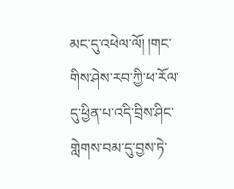མང་དུ་འཕེལ་ལོ། །གང་གིས་ཤེས་རབ་ཀྱི་ཕ་རོལ་དུ་ཕྱིན་པ་འདི་བྲིས་ཤིང་གླེགས་བམ་དུ་བྱས་ཏེ་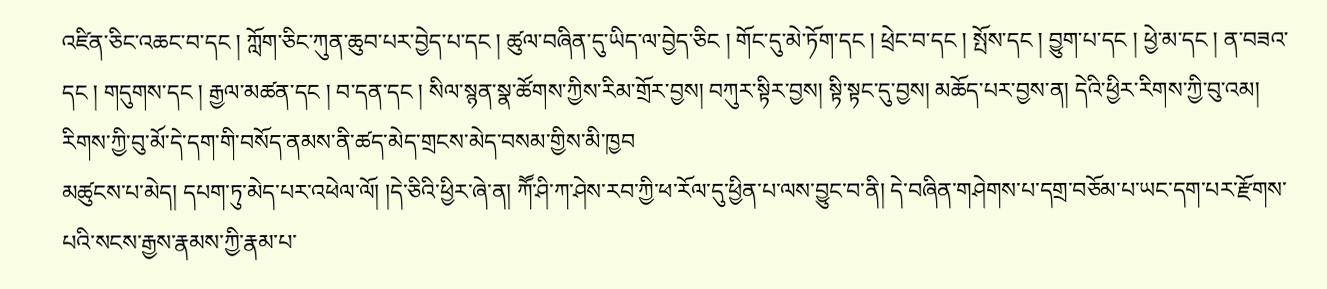འཛིན་ཅིང་འཆང་བ་དང ། ཀློག་ཅིང་ཀུན་ཆུབ་པར་བྱེད་པ་དང ། ཚུལ་བཞིན་དུ་ཡིད་ལ་བྱེད་ཅིང ། གོང་དུ་མེ་ཏོག་དང ། ཕྲེང་བ་དང ། སྤོས་དང ། བྱུག་པ་དང ། ཕྱེ་མ་དང ། ན་བཟའ་དང ། གདུགས་དང ། རྒྱལ་མཚན་དང ། བ་དན་དང ། སིལ་སྙན་སྣ་ཚོགས་ཀྱིས་རིམ་གྲོར་བྱས། བཀུར་སྟིར་བྱས། སྟི་སྟང་དུ་བྱས། མཆོད་པར་བྱས་ན། དེའི་ཕྱིར་རིགས་ཀྱི་བུ་འམ། རིགས་ཀྱི་བུ་མོ་དེ་དག་གི་བསོད་ནམས་ནི་ཚད་མེད་གྲངས་མེད་བསམ་གྱིས་མི་ཁྱབ
མཚུངས་པ་མེད། དཔག་ཏུ་མེད་པར་འཕེལ་ལོ། །དེ་ཅིའི་ཕྱིར་ཞེ་ན། ཀཽ་ཤི་ཀ་ཤེས་རབ་ཀྱི་ཕ་རོལ་དུ་ཕྱིན་པ་ལས་བྱུང་བ་ནི། དེ་བཞིན་གཤེགས་པ་དགྲ་བཅོམ་པ་ཡང་དག་པར་རྫོགས་པའི་སངས་རྒྱས་རྣམས་ཀྱི་རྣམ་པ་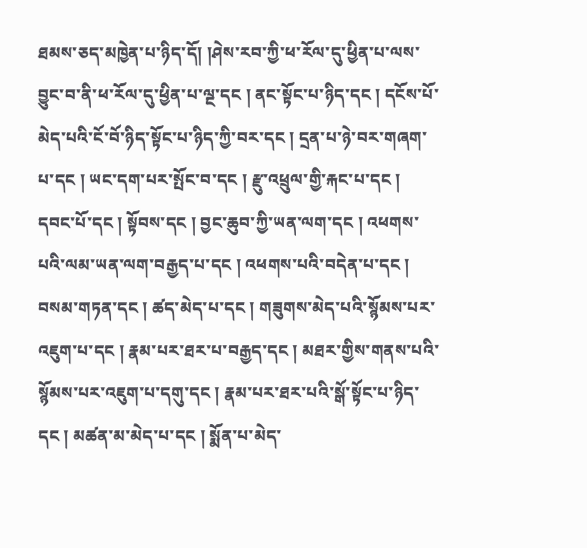ཐམས་ཅད་མཁྱེན་པ་ཉིད་དོ། །ཤེས་རབ་ཀྱི་ཕ་རོལ་དུ་ཕྱིན་པ་ལས་བྱུང་བ་ནི་ཕ་རོལ་དུ་ཕྱིན་པ་ལྔ་དང ། ནང་སྟོང་པ་ཉིད་དང ། དངོས་པོ་མེད་པའི་ངོ་བོ་ཉིད་སྟོང་པ་ཉིད་ཀྱི་བར་དང ། དྲན་པ་ཉེ་བར་གཞག་པ་དང ། ཡང་དག་པར་སྤོང་བ་དང ། རྫུ་འཕྲུལ་གྱི་རྐང་པ་དང ། དབང་པོ་དང ། སྟོབས་དང ། བྱང་ཆུབ་ཀྱི་ཡན་ལག་དང ། འཕགས་པའི་ལམ་ཡན་ལག་བརྒྱད་པ་དང ། འཕགས་པའི་བདེན་པ་དང ། བསམ་གཏན་དང ། ཚད་མེད་པ་དང ། གཟུགས་མེད་པའི་སྙོམས་པར་འཇུག་པ་དང ། རྣམ་པར་ཐར་པ་བརྒྱད་དང ། མཐར་གྱིས་གནས་པའི་སྙོམས་པར་འཇུག་པ་དགུ་དང ། རྣམ་པར་ཐར་པའི་སྒོ་སྟོང་པ་ཉིད་དང ། མཚན་མ་མེད་པ་དང ། སྨོན་པ་མེད་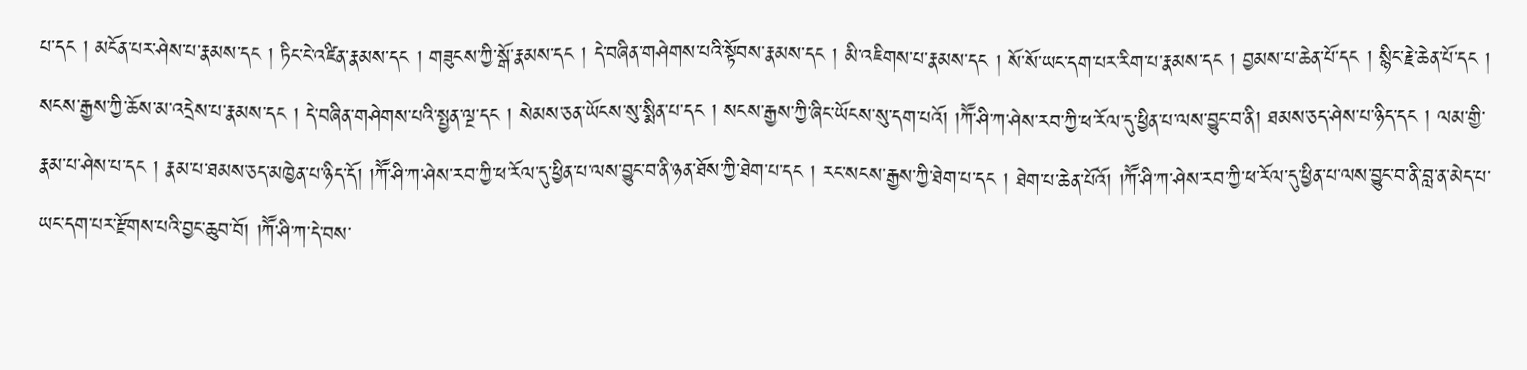པ་དང ། མངོན་པར་ཤེས་པ་རྣམས་དང ། ཏིང་ངེ་འཛིན་རྣམས་དང ། གཟུངས་ཀྱི་སྒོ་རྣམས་དང ། དེ་བཞིན་གཤེགས་པའི་སྟོབས་རྣམས་དང ། མི་འཇིགས་པ་རྣམས་དང ། སོ་སོ་ཡང་དག་པར་རིག་པ་རྣམས་དང ། བྱམས་པ་ཆེན་པོ་དང ། སྙིང་རྗེ་ཆེན་པོ་དང ། སངས་རྒྱས་ཀྱི་ཆོས་མ་འདྲེས་པ་རྣམས་དང ། དེ་བཞིན་གཤེགས་པའི་སྤྱན་ལྔ་དང ། སེམས་ཅན་ཡོངས་སུ་སྨིན་པ་དང ། སངས་རྒྱས་ཀྱི་ཞིང་ཡོངས་སུ་དག་པའོ། །ཀཽ་ཤི་ཀ་ཤེས་རབ་ཀྱི་ཕ་རོལ་དུ་ཕྱིན་པ་ལས་བྱུང་བ་ནི། ཐམས་ཅད་ཤེས་པ་ཉིད་དང ། ལམ་གྱི་རྣམ་པ་ཤེས་པ་དང ། རྣམ་པ་ཐམས་ཅད་མཁྱེན་པ་ཉིད་དོ། །ཀཽ་ཤི་ཀ་ཤེས་རབ་ཀྱི་ཕ་རོལ་དུ་ཕྱིན་པ་ལས་བྱུང་བ་ནི་ཉན་ཐོས་ཀྱི་ཐེག་པ་དང ། རང་སངས་རྒྱས་ཀྱི་ཐེག་པ་དང ། ཐེག་པ་ཆེན་པོའོ། །ཀཽ་ཤི་ཀ་ཤེས་རབ་ཀྱི་ཕ་རོལ་དུ་ཕྱིན་པ་ལས་བྱུང་བ་ནི་བླ་ན་མེད་པ་ཡང་དག་པར་རྫོགས་པའི་བྱང་ཆུབ་བོ། །ཀཽ་ཤི་ཀ་དེ་བས་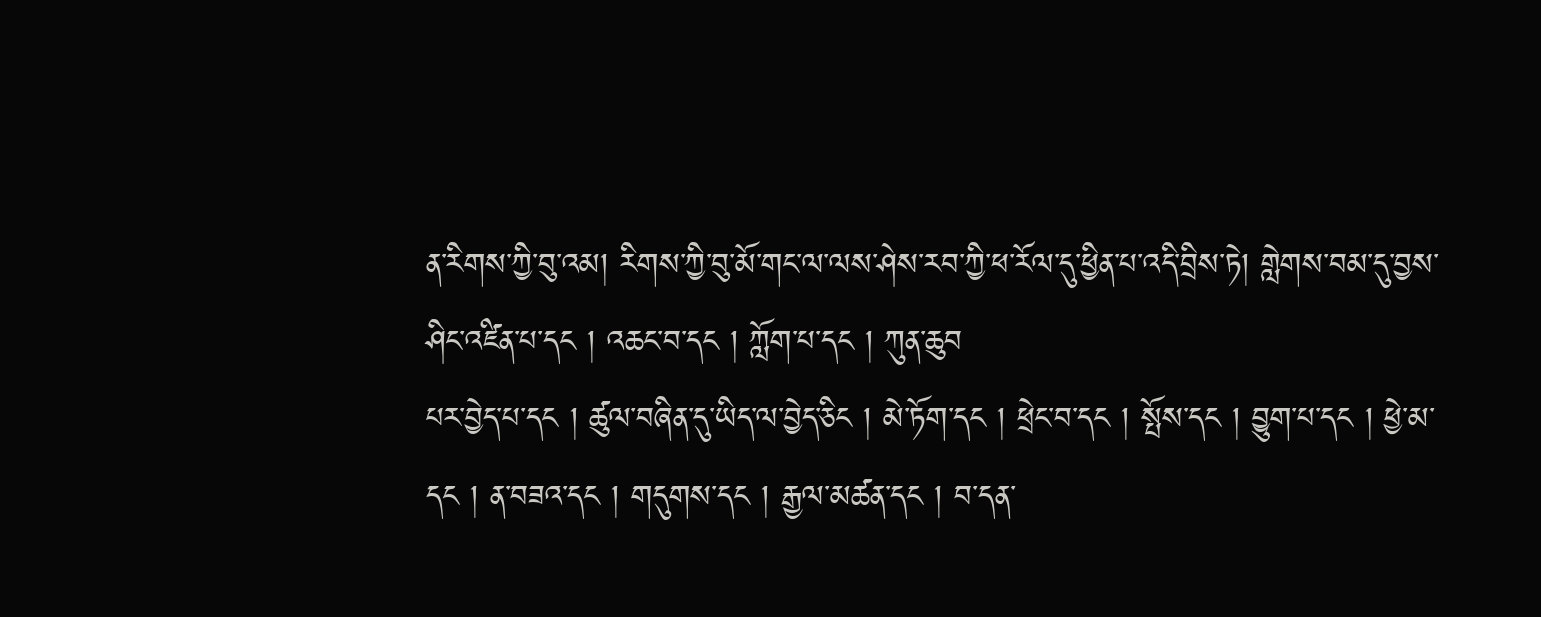ན་རིགས་ཀྱི་བུ་འམ། རིགས་ཀྱི་བུ་མོ་གང་ལ་ལས་ཤེས་རབ་ཀྱི་ཕ་རོལ་དུ་ཕྱིན་པ་འདི་བྲིས་ཏེ། གླེགས་བམ་དུ་བྱས་ཤིང་འཛིན་པ་དང ། འཆང་བ་དང ། ཀློག་པ་དང ། ཀུན་ཆུབ
པར་བྱེད་པ་དང ། ཚུལ་བཞིན་དུ་ཡིད་ལ་བྱེད་ཅིང ། མེ་ཏོག་དང ། ཕྲེང་བ་དང ། སྤོས་དང ། བྱུག་པ་དང ། ཕྱེ་མ་དང ། ན་བཟའ་དང ། གདུགས་དང ། རྒྱལ་མཚན་དང ། བ་དན་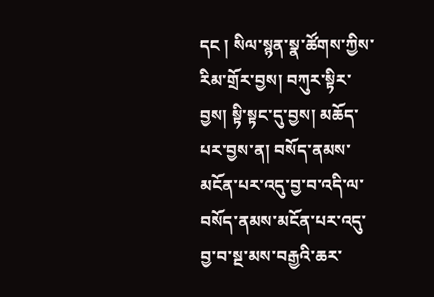དང ། སིལ་སྙན་སྣ་ཚོགས་ཀྱིས་རིམ་གྲོར་བྱས། བཀུར་སྟིར་བྱས། སྟི་སྟང་དུ་བྱས། མཆོད་པར་བྱས་ན། བསོད་ནམས་མངོན་པར་འདུ་བྱ་བ་འདི་ལ་བསོད་ནམས་མངོན་པར་འདུ་བྱ་བ་སྔ་མས་བརྒྱའི་ཆར་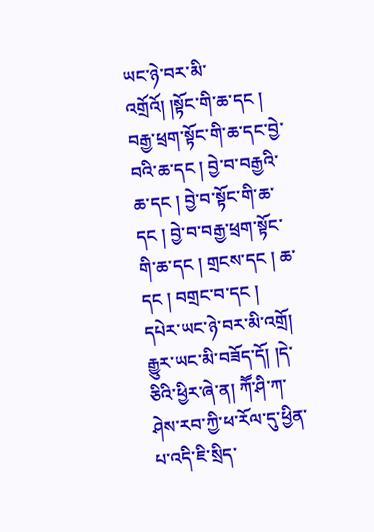ཡང་ཉེ་བར་མི་འགྲོའོ། །སྟོང་གི་ཆ་དང ། བརྒྱ་ཕྲག་སྟོང་གི་ཆ་དང་བྱེ་བའི་ཆ་དང ། བྱེ་བ་བརྒྱའི་ཆ་དང ། བྱེ་བ་སྟོང་གི་ཆ་དང ། བྱེ་བ་བརྒྱ་ཕྲག་སྟོང་གི་ཆ་དང ། གྲངས་དང ། ཆ་དང ། བགྲང་བ་དང ། དཔེར་ཡང་ཉེ་བར་མི་འགྲོ། རྒྱུར་ཡང་མི་བཟོད་དོ། །དེ་ཅིའི་ཕྱིར་ཞེ་ན། ཀཽ་ཤི་ཀ་ཤེས་རབ་ཀྱི་ཕ་རོལ་དུ་ཕྱིན་པ་འདི་ཇི་སྲིད་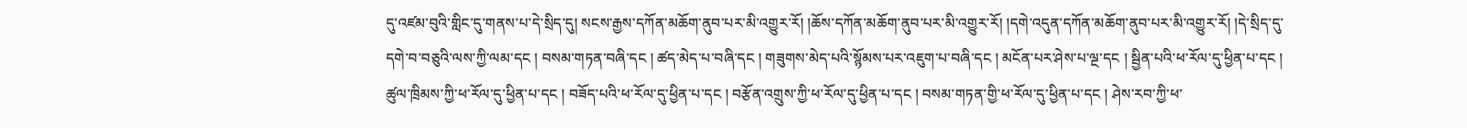དུ་འཛམ་བུའི་གླིང་དུ་གནས་པ་དེ་སྲིད་དུ། སངས་རྒྱས་དཀོན་མཆོག་ནུབ་པར་མི་འགྱུར་རོ། །ཆོས་དཀོན་མཆོག་ནུབ་པར་མི་འགྱུར་རོ། །དགེ་འདུན་དཀོན་མཆོག་ནུབ་པར་མི་འགྱུར་རོ། །དེ་སྲིད་དུ་དགེ་བ་བཅུའི་ལས་ཀྱི་ལམ་དང ། བསམ་གཏན་བཞི་དང ། ཚད་མེད་པ་བཞི་དང ། གཟུགས་མེད་པའི་སྙོམས་པར་འཇུག་པ་བཞི་དང ། མངོན་པར་ཤེས་པ་ལྔ་དང ། སྦྱིན་པའི་ཕ་རོལ་དུ་ཕྱིན་པ་དང ། ཚུལ་ཁྲིམས་ཀྱི་ཕ་རོལ་དུ་ཕྱིན་པ་དང ། བཟོད་པའི་ཕ་རོལ་དུ་ཕྱིན་པ་དང ། བརྩོན་འགྲུས་ཀྱི་ཕ་རོལ་དུ་ཕྱིན་པ་དང ། བསམ་གཏན་གྱི་ཕ་རོལ་དུ་ཕྱིན་པ་དང ། ཤེས་རབ་ཀྱི་ཕ་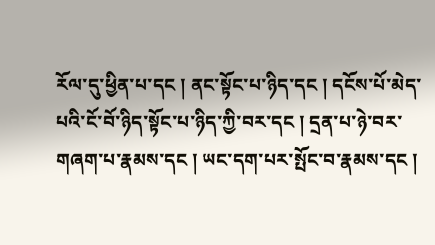རོལ་དུ་ཕྱིན་པ་དང ། ནང་སྟོང་པ་ཉིད་དང ། དངོས་པོ་མེད་པའི་ངོ་བོ་ཉིད་སྟོང་པ་ཉིད་ཀྱི་བར་དང ། དྲན་པ་ཉེ་བར་གཞག་པ་རྣམས་དང ། ཡང་དག་པར་སྤོང་བ་རྣམས་དང །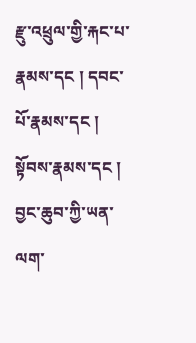རྫུ་འཕྲུལ་གྱི་རྐང་པ་རྣམས་དང ། དབང་པོ་རྣམས་དང ། སྟོབས་རྣམས་དང ། བྱང་ཆུབ་ཀྱི་ཡན་ལག་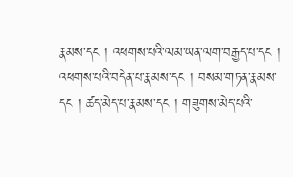རྣམས་དང ། འཕགས་པའི་ལམ་ཡན་ལག་བརྒྱད་པ་དང ། འཕགས་པའི་བདེན་པ་རྣམས་དང ། བསམ་གཏན་རྣམས་དང ། ཚད་མེད་པ་རྣམས་དང ། གཟུགས་མེད་པའི་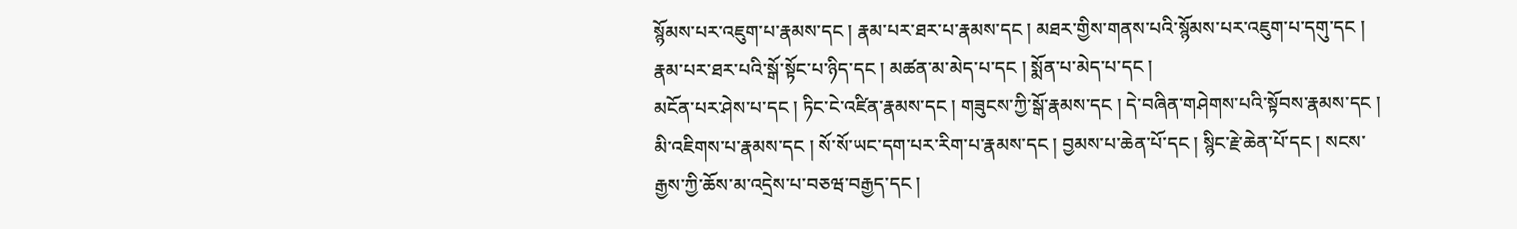སྙོམས་པར་འཇུག་པ་རྣམས་དང ། རྣམ་པར་ཐར་པ་རྣམས་དང ། མཐར་གྱིས་གནས་པའི་སྙོམས་པར་འཇུག་པ་དགུ་དང ། རྣམ་པར་ཐར་པའི་སྒོ་སྟོང་པ་ཉིད་དང ། མཚན་མ་མེད་པ་དང ། སྨོན་པ་མེད་པ་དང །
མངོན་པར་ཤེས་པ་དང ། ཏིང་ངེ་འཛིན་རྣམས་དང ། གཟུངས་ཀྱི་སྒོ་རྣམས་དང ། དེ་བཞིན་གཤེགས་པའི་སྟོབས་རྣམས་དང ། མི་འཇིགས་པ་རྣམས་དང ། སོ་སོ་ཡང་དག་པར་རིག་པ་རྣམས་དང ། བྱམས་པ་ཆེན་པོ་དང ། སྙིང་རྗེ་ཆེན་པོ་དང ། སངས་རྒྱས་ཀྱི་ཆོས་མ་འདྲེས་པ་བཅཝ་བརྒྱད་དང །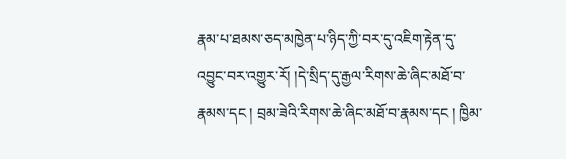རྣམ་པ་ཐམས་ཅད་མཁྱེན་པ་ཉིད་ཀྱི་བར་དུ་འཇིག་རྟེན་དུ་འབྱུང་བར་འགྱུར་རོ། །དེ་སྲིད་དུ་རྒྱལ་རིགས་ཆེ་ཞིང་མཐོ་བ་རྣམས་དང ། བྲམ་ཟེའི་རིགས་ཆེ་ཞིང་མཐོ་བ་རྣམས་དང ། ཁྱིམ་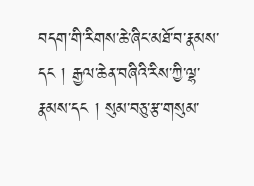བདག་གི་རིགས་ཆེ་ཞིང་མཐོ་བ་རྣམས་དང ། རྒྱལ་ཆེན་བཞིའི་རིས་ཀྱི་ལྷ་རྣམས་དང ། སུམ་བཅུ་རྩ་གསུམ་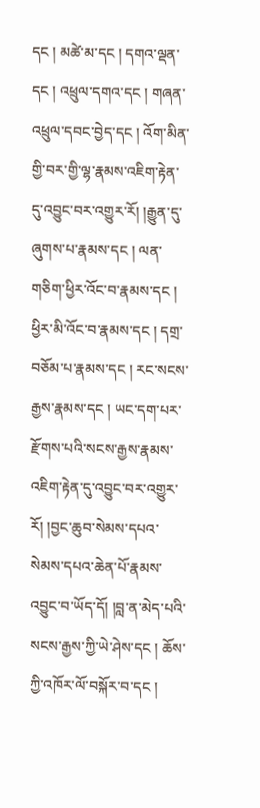དང ། མཚེ་མ་དང ། དགའ་ལྡན་དང ། འཕྲུལ་དགའ་དང ། གཞན་འཕྲུལ་དབང་བྱེད་དང ། འོག་མིན་གྱི་བར་གྱི་ལྷ་རྣམས་འཇིག་རྟེན་དུ་འབྱུང་བར་འགྱུར་རོ། །རྒྱུན་དུ་ཞུགས་པ་རྣམས་དང ། ལན་གཅིག་ཕྱིར་འོང་བ་རྣམས་དང ། ཕྱིར་མི་འོང་བ་རྣམས་དང ། དགྲ་བཅོམ་པ་རྣམས་དང ། རང་སངས་རྒྱས་རྣམས་དང ། ཡང་དག་པར་རྫོགས་པའི་སངས་རྒྱས་རྣམས་འཇིག་རྟེན་དུ་འབྱུང་བར་འགྱུར་རོ། །བྱང་ཆུབ་སེམས་དཔའ་སེམས་དཔའ་ཆེན་པོ་རྣམས་འབྱུང་བ་ཡོད་དོ། །བླ་ན་མེད་པའི་སངས་རྒྱས་ཀྱི་ཡེ་ཤེས་དང ། ཆོས་ཀྱི་འཁོར་ལོ་བསྐོར་བ་དང །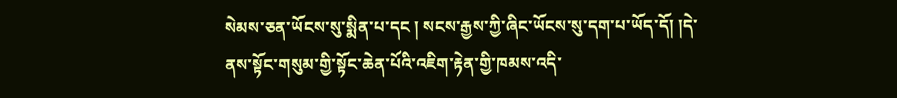སེམས་ཅན་ཡོངས་སུ་སྨིན་པ་དང ། སངས་རྒྱས་ཀྱི་ཞིང་ཡོངས་སུ་དག་པ་ཡོད་དོ། །དེ་ནས་སྟོང་གསུམ་གྱི་སྟོང་ཆེན་པོའི་འཇིག་རྟེན་གྱི་ཁམས་འདི་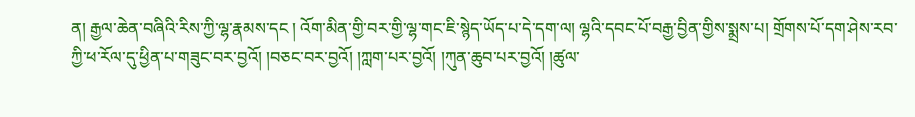ན། རྒྱལ་ཆེན་བཞིའི་རིས་ཀྱི་ལྷ་རྣམས་དང ། འོག་མིན་གྱི་བར་གྱི་ལྷ་གང་ཇི་སྙེད་ཡོད་པ་དེ་དག་ལ། ལྷའི་དབང་པོ་བརྒྱ་བྱིན་གྱིས་སྨྲས་པ། གྲོགས་པོ་དག་ཤེས་རབ་ཀྱི་ཕ་རོལ་དུ་ཕྱིན་པ་གཟུང་བར་བྱའོ། །བཅང་བར་བྱའོ། །ཀླག་པར་བྱའོ། །ཀུན་ཆུབ་པར་བྱའོ། །ཚུལ་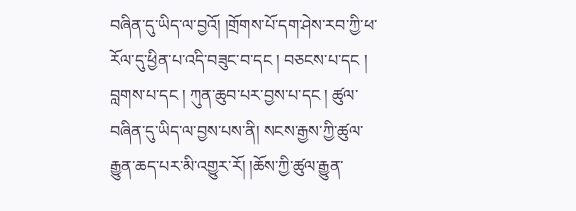བཞིན་དུ་ཡིད་ལ་བྱའོ། །གྲོགས་པོ་དག་ཤེས་རབ་ཀྱི་ཕ་རོལ་དུ་ཕྱིན་པ་འདི་བཟུང་བ་དང ། བཅངས་པ་དང ། བླགས་པ་དང ། ཀུན་ཆུབ་པར་བྱས་པ་དང ། ཚུལ་བཞིན་དུ་ཡིད་ལ་བྱས་པས་ནི། སངས་རྒྱས་ཀྱི་ཚུལ་རྒྱུན་ཆད་པར་མི་འགྱུར་རོ། །ཆོས་ཀྱི་ཚུལ་རྒྱུན་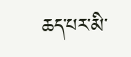ཆད་པར་མི་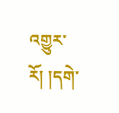འགྱུར་རོ། །དགེ་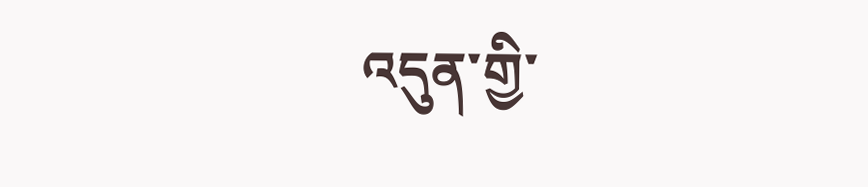འདུན་གྱི་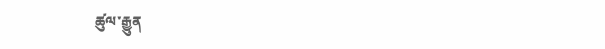ཚུལ་རྒྱུན